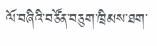ལོ་བཞིའི་བཙོན་བཅུག་ཁྲིམས་ཐག་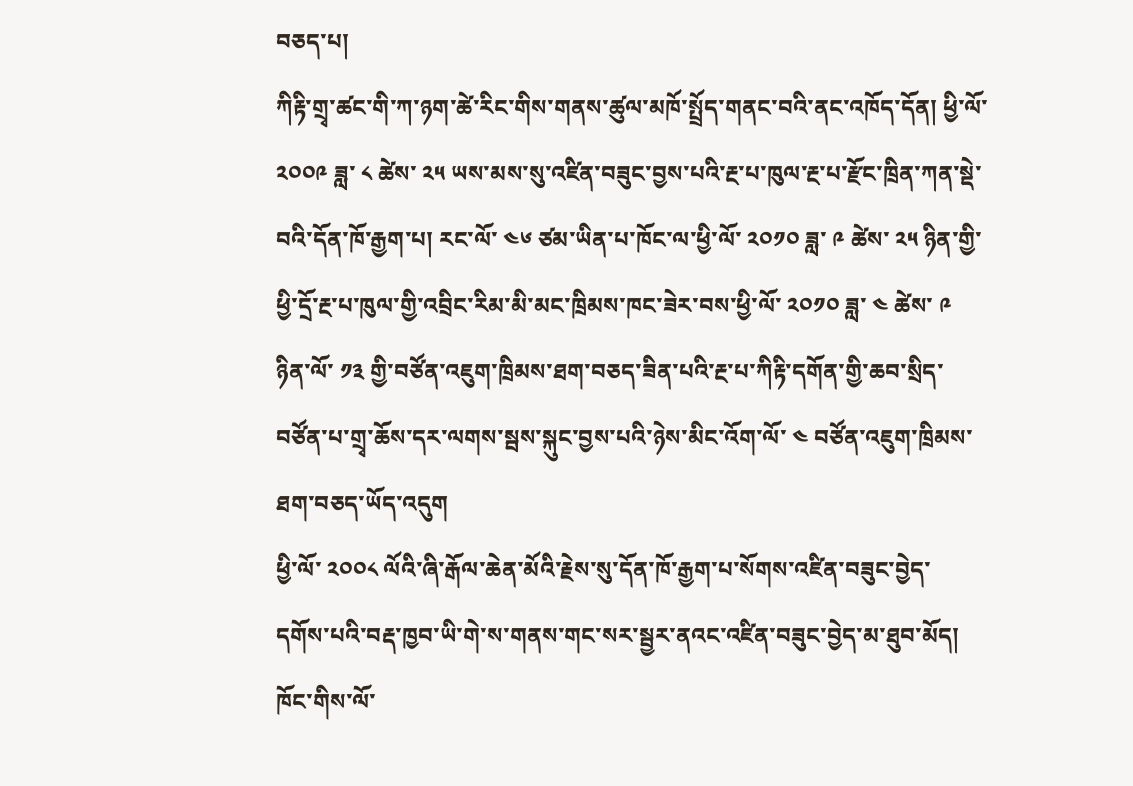བཅད་པ།
ཀིརྟི་གྲྭ་ཚང་གི་ཀ་ཉག་ཚེ་རིང་གིས་གནས་ཚུལ་མཁོ་སྤྲོད་གནང་བའི་ནང་འཁོད་དོན། ཕྱི་ལོ་ ༢༠༠༩ ཟླ་ ༨ ཚེས་ ༢༥ ཡས་མས་སུ་འཛིན་བཟུང་བྱས་པའི་རྔ་པ་ཁུལ་རྔ་པ་རྫོང་ཁྲིན་ཀན་སྡེ་བའི་དོན་ཁོ་རྒྱག་པ། རང་ལོ་ ༤༦ ཙམ་ཡིན་པ་ཁོང་ལ་ཕྱི་ལོ་ ༢༠༡༠ ཟླ་ ༩ ཚེས་ ༢༥ ཉིན་གྱི་ཕྱི་དྲོ་རྔ་པ་ཁུལ་གྱི་འབྲིང་རིམ་མི་མང་ཁྲིམས་ཁང་ཟེར་བས་ཕྱི་ལོ་ ༢༠༡༠ ཟླ་ ༤ ཚེས་ ༩ ཉིན་ལོ་ ༡༣ གྱི་བཙོན་འཇུག་ཁྲིམས་ཐག་བཅད་ཟིན་པའི་རྔ་པ་ཀིརྟི་དགོན་གྱི་ཆབ་སྲིད་བཙོན་པ་གྲྭ་ཆོས་དར་ལགས་སྦས་སྐུང་བྱས་པའི་ཉེས་མིང་འོག་ལོ་ ༤ བཙོན་འཇུག་ཁྲིམས་ཐག་བཅད་ཡོད་འདུག
ཕྱི་ལོ་ ༢༠༠༨ ལོའི་ཞི་རྒོལ་ཆེན་མོའི་རྗེས་སུ་དོན་ཁོ་རྒྱག་པ་སོགས་འཛིན་བཟུང་བྱེད་དགོས་པའི་བརྡ་ཁྱབ་ཡི་གེ་ས་གནས་གང་སར་སྦྱར་ནའང་འཛིན་བཟུང་བྱེད་མ་ཐུབ་མོད། ཁོང་གིས་ལོ་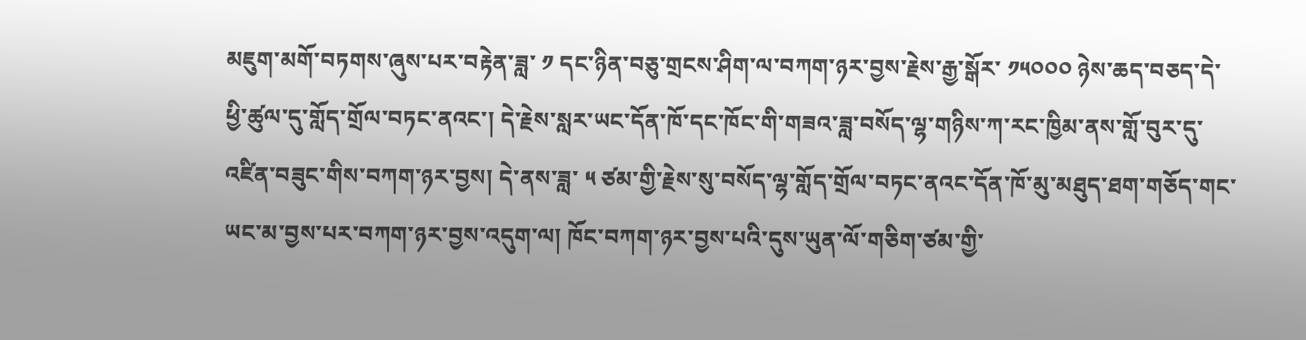མཇུག་མགོ་བཏགས་ཞུས་པར་བརྟེན་ཟླ་ ༡ དང་ཉིན་བཅུ་གྲངས་ཤིག་ལ་བཀག་ཉར་བྱས་རྗེས་རྒྱ་སྒོར་ ༡༥༠༠༠ ཉེས་ཆད་བཅད་དེ་ཕྱི་ཚུལ་དུ་གློད་གྲོལ་བཏང་ནའང་། དེ་རྗེས་སླར་ཡང་དོན་ཁོ་དང་ཁོང་གི་གཟའ་ཟླ་བསོད་ལྷ་གཉིས་ཀ་རང་ཁྱིམ་ནས་གློ་བུར་དུ་འཛིན་བཟུང་གིས་བཀག་ཉར་བྱས། དེ་ནས་ཟླ་ ༥ ཙམ་གྱི་རྗེས་སུ་བསོད་ལྷ་གློད་གྲོལ་བཏང་ནའང་དོན་ཁོ་མུ་མཐུད་ཐག་གཅོད་གང་ཡང་མ་བྱས་པར་བཀག་ཉར་བྱས་འདུག་ལ། ཁོང་བཀག་ཉར་བྱས་པའི་དུས་ཡུན་ལོ་གཅིག་ཙམ་གྱི་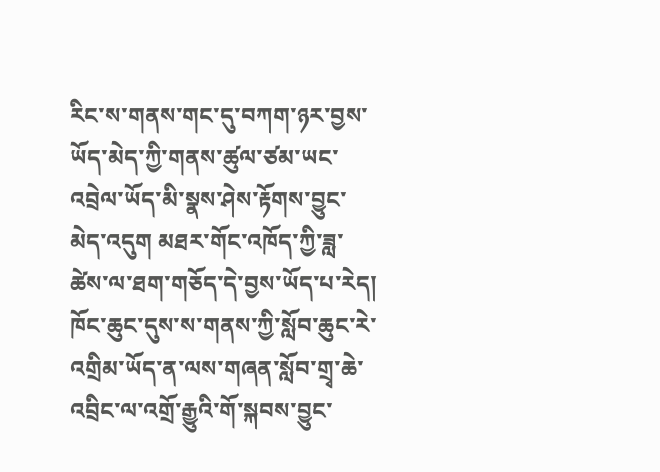རིང་ས་གནས་གང་དུ་བཀག་ཉར་བྱས་ཡོད་མེད་ཀྱི་གནས་ཚུལ་ཙམ་ཡང་འབྲེལ་ཡོད་མི་སྣས་ཤེས་རྟོགས་བྱུང་མེད་འདུག མཐར་གོང་འཁོད་ཀྱི་ཟླ་ཚེས་ལ་ཐག་གཅོད་དེ་བྱས་ཡོད་པ་རེད།
ཁོང་ཆུང་དུས་ས་གནས་ཀྱི་སློབ་ཆུང་རེ་འགྲིམ་ཡོད་ན་ལས་གཞན་སློབ་གྲྭ་ཆེ་འབྲིང་ལ་འགྲོ་རྒྱུའི་གོ་སྐབས་བྱུང་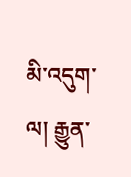མི་འདུག་ལ། རྒྱུན་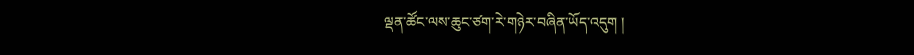ལྡན་ཚོང་ལས་ཆུང་ཙག་རེ་གཉེར་བཞིན་ཡོད་འདུག །